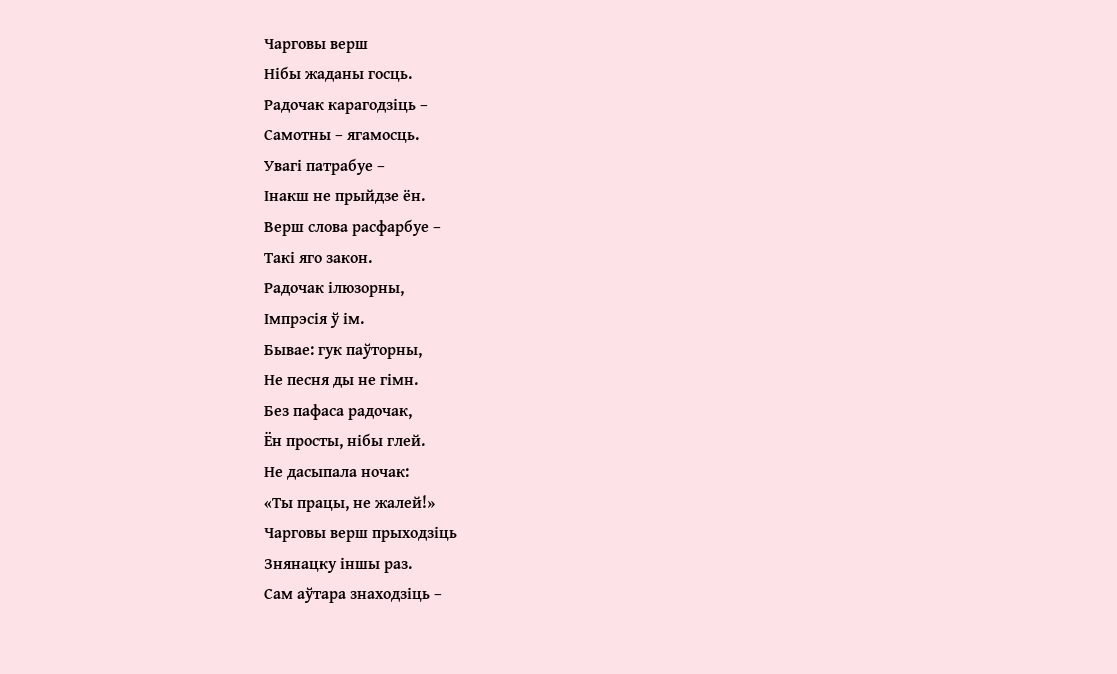Чарговы верш
Нібы жаданы госць.
Радочак карагодзіць –
Самотны – ягамосць.
Увагі патрабуе –
Інакш не прыйдзе ён.
Верш слова расфарбуе –
Такі яго закон.
Радочак ілюзорны,
Імпрэсія ў ім.
Бывае: гук паўторны,
Не песня ды не гімн.
Без пафаса радочак,
Ён просты, нібы глей.
Не дасыпала ночак:
«Ты працы, не жалей!»
Чарговы верш прыходзіць
Знянацку іншы раз.
Сам аўтара знаходзіць –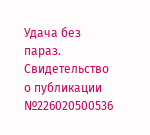Удача без параз.
Свидетельство о публикации №226020500536